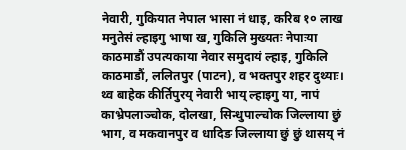नेवारी, गुकियात नेपाल भासा नं धाइ, करिब १० लाख मनुतेसं ल्हाइगु भाषा ख, गुकिलि मुख्यतः नेपाःया काठमाडौं उपत्यकाया नेवार समुदायं ल्हाइ, गुकिलि काठमाडौं, ललितपुर (पाटन), व भक्तपुर शहर दुथ्याः। थ्व बाहेक कीर्तिपुरय् नेवारी भाय् ल्हाइगु या, नापं काभ्रेपलाञ्चोक, दोलखा, सिन्धुपाल्चोक जिल्लाया छुं भाग, व मकवानपुर व धादिङ जिल्लाया छुं छुं थासय् नं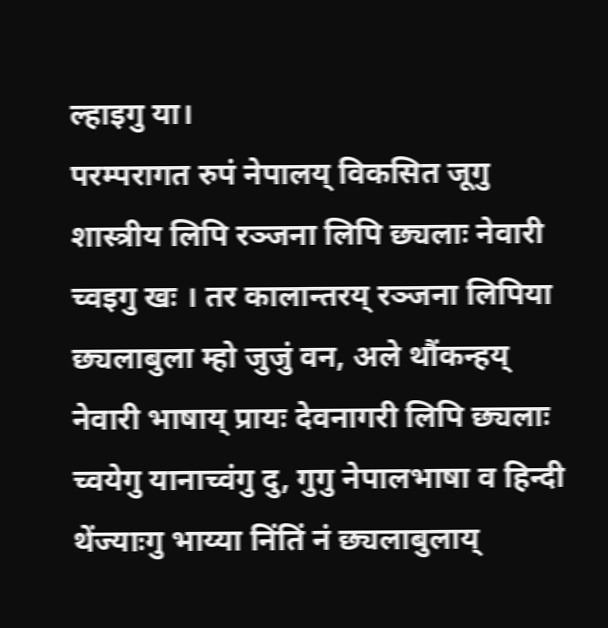ल्हाइगु या।
परम्परागत रुपं नेपालय् विकसित जूगु शास्त्रीय लिपि रञ्जना लिपि छ्यलाः नेवारी च्वइगु खः । तर कालान्तरय् रञ्जना लिपिया छ्यलाबुला म्हो जुजुं वन, अले थौंकन्हय् नेवारी भाषाय् प्रायः देवनागरी लिपि छ्यलाः च्वयेगु यानाच्वंगु दु, गुगु नेपालभाषा व हिन्दी थेंज्याःगु भाय्या निंतिं नं छ्यलाबुलाय्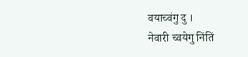वयाच्वंगु दु ।
नेवारी च्वयेगु निंतिं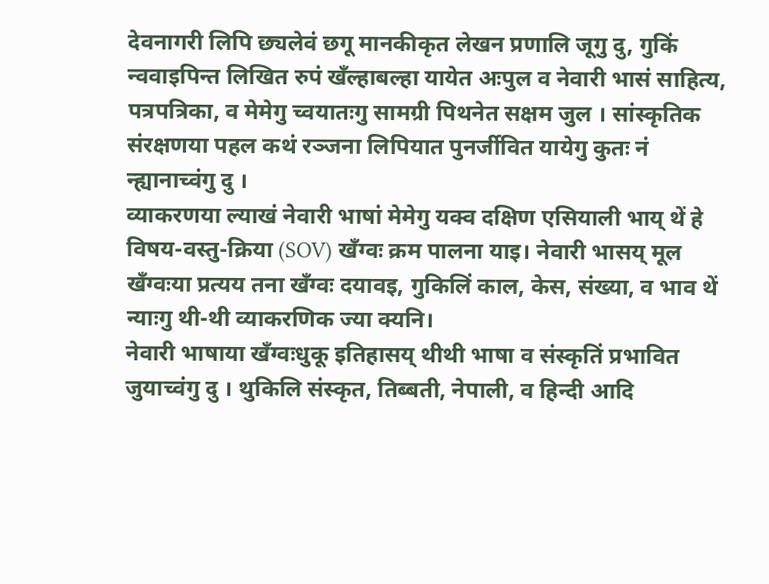देवनागरी लिपि छ्यलेवं छगू मानकीकृत लेखन प्रणालि जूगु दु, गुकिं न्ववाइपिन्त लिखित रुपं खँल्हाबल्हा यायेत अःपुल व नेवारी भासं साहित्य, पत्रपत्रिका, व मेमेगु च्वयातःगु सामग्री पिथनेत सक्षम जुल । सांस्कृतिक संरक्षणया पहल कथं रञ्जना लिपियात पुनर्जीवित यायेगु कुतः नं न्ह्यानाच्वंगु दु ।
व्याकरणया ल्याखं नेवारी भाषां मेमेगु यक्व दक्षिण एसियाली भाय् थें हे विषय-वस्तु-क्रिया (SOV) खँग्वः क्रम पालना याइ। नेवारी भासय् मूल खँग्वःया प्रत्यय तना खँग्वः दयावइ, गुकिलिं काल, केस, संख्या, व भाव थें न्याःगु थी-थी व्याकरणिक ज्या क्यनि।
नेवारी भाषाया खँग्वःधुकू इतिहासय् थीथी भाषा व संस्कृतिं प्रभावित जुयाच्वंगु दु । थुकिलि संस्कृत, तिब्बती, नेपाली, व हिन्दी आदि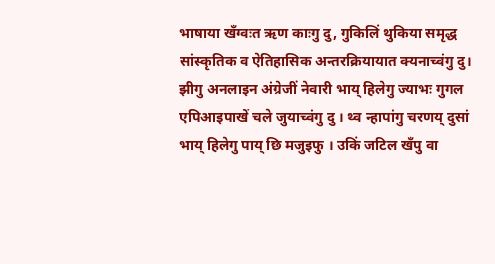भाषाया खँग्वःत ऋण काःगु दु, गुकिलिं थुकिया समृद्ध सांस्कृतिक व ऐतिहासिक अन्तरक्रियायात क्यनाच्वंगु दु।
झीगु अनलाइन अंग्रेजीं नेवारी भाय् हिलेगु ज्याभः गुगल एपिआइपाखें चले जुयाच्वंगु दु । थ्व न्हापांगु चरणय् दुसां भाय् हिलेगु पाय् छि मजुइफु । उकिं जटिल खँपु वा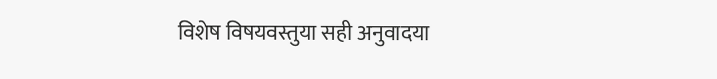विशेष विषयवस्तुया सही अनुवादया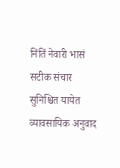निंतिं नेवारी भासं सटीक संचार सुनिश्चित यायेत व्यावसायिक अनुवाद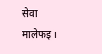सेवा मालेफइ ।